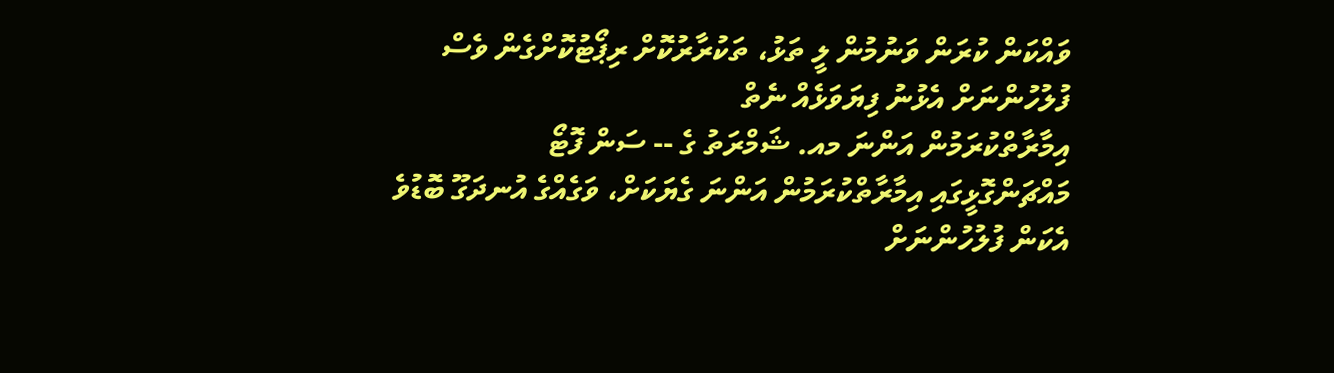ވައްކަން ކުރަން ވަނުމުން ލީ ތަޅު، ތަކުރާރުކޮށް ރިޕޯޓުކޮށްގެން ވެސް ފުލުހުންނަށް އެޅުނު ފިޔަވަޅެއް ނެތް
އިމާރާތްކުރަމުން އަންނަ މއ. ޝަމްރަތު ގެ -- ސަން ފޮޓޯ
މައްޗަންގޮޅީގައި އިމާރާތްކުރަމުން އަންނަ ގެޔަކަށް، ވަގެއްގެ އުނދަގޫ ބޮޑުވެ އެކަން ފުލުހުންނަށް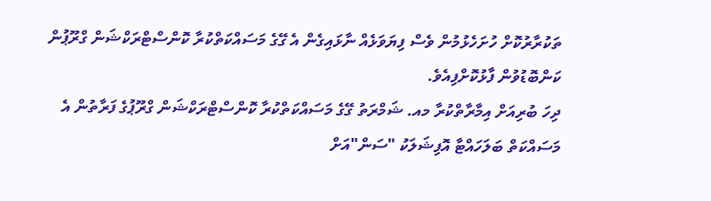ތަކުރާރުކޮށް ހުށަހެޅުމުން ވެސް ފިޔަވަޅެއް ނާޅައިގެން އެ ގޭގެ މަސައްކަތްކުރާ ކޮންސްޓްރަކްޝަން ގްރޫޕުން ކަންބޮޑުވުން ފާޅުކޮށްފިއެވެ.
ދިހަ ބުރިއަށް އިމާރާތްކުރާ މއ. ޝަމްރަތު ގޭގެ މަސައްކަތްކުރާ ކޮންސްޓްރަކްޝަން ގްރޫޕުގެ ފަރާތުން އެ މަސައްކަތް ބަލަހައްޓާ އޮފިޝަލަކު "ސަން"އަށް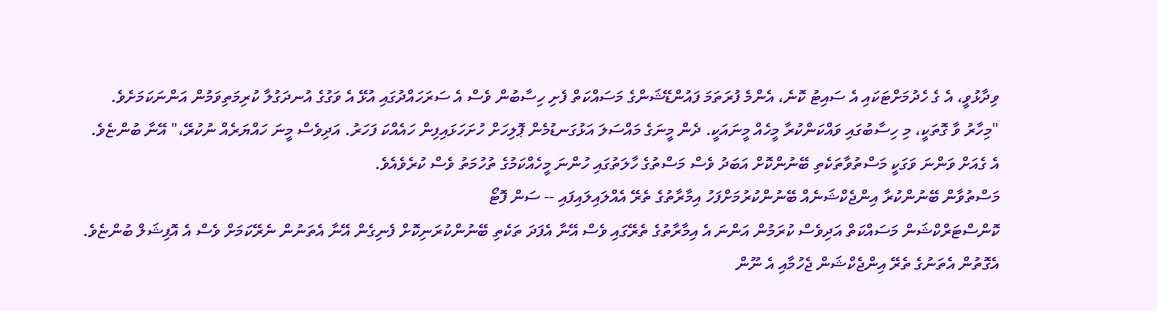ވިދާޅުވީ، އެ ގެ ހެދުމަށްޓަކައި އެ ސައިޓު ކޮނެ، އެންމެ ފުރަތަމަ ފައުންޑޭޝަންގެ މަސައްކަތް ފެށި ހިސާބުން ވެސް އެ ސަރަހައްދުގައި އުޅޭ އެ ވަގުގެ އުނދަގުލާ ކުރިމަތިވަމުން އަންނަކަމަށެވެ.
"މިހާރު ވާ ގޮތަކީ، މި ހިސާބުގައި ވައްކަންކުރާ މީހެއް މީނައަކީ. ދެން މީނަގެ މައްސަލަ އަޅުގަނޑުމެން ޕޮލިހަށް ހުށަހަޅައިފިން ހައެއްކަ ފަހަރު. އަދިވެސް މީނަ ހައްޔަރެއް ނުކުރޭ،" އޭނާ ބުންޏެވެ.
އެ ގެއަށް ވަންނަ ވަގަކީ މަސްތުވާތަކެތި ބޭނުންކޮށް އަބަދު ވެސް މަސްތުގެ ހާލަތުގައި ހުންނަ މީހެއްކަމުގެ ތުހުމަތު ވެސް ކުރެވެއެވެ.
މަސްތުވާން ބޭނުންކުރާ އިންޖެކްޝަނެއް ބޭނުންކުރުމަށްފަހު އިމާރާތުގެ ތެރޭ އެއްލައިލައިފައި -- ސަން ފޮޓޯ
ކޮންސްޓަރްކްޝަން މަސައްކަތް އަދިވެސް ކުރަމުން އަންނަ އެ އިމާރާތުގެ ތެރޭގައި ވެސް އޭނާ އެފަދަ ތަކެތި ބޭނުންކުރަނިކޮށް ފެނިގެން އޭނާ އެތަނުން ނެރޭކަމަށް ވެސް އެ އޮފިޝަލް ބުންޏެވެ.
އެގޮތުން އެތަނުގެ ތެރޭ އިންޖެކްޝަން ޖެހުމާއި އެ ނޫން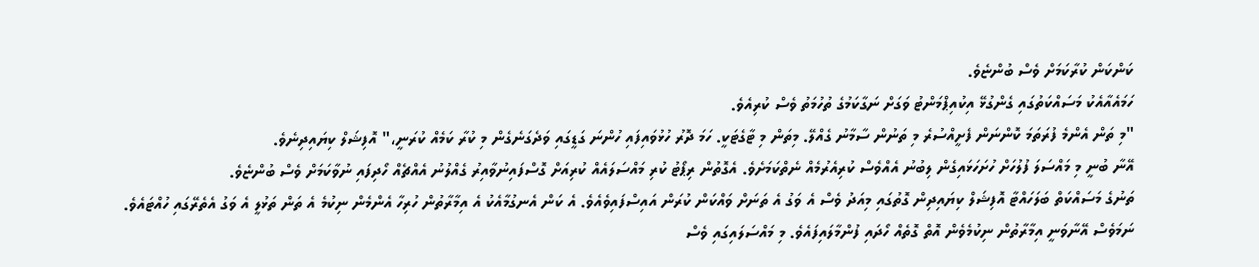ކަންކަން ކުރާކަމަށް ވެސް ބުންޏެވެ.
ހަމައެއާއެކު މަސައްކަތުގައި ގެންގުޅޭ އިކުއިޕްމަންޓު ވަގަށް ނަގާކަމުގެ ތުހުމަތު ވެސް ކުރިއެވެ.
"މި ތަން އެންމެ ފުރަތަމަ ކޮންނަން ފެށީއްސުރެ މި ތަނުން ސާމާނު ގެއްލޭ. މިތަން މި ޓާގެޓަކީ. ހަމަ ދޮރު ހުޅުވައިފައި ހުންނަ ގަޑީގައި ވަދެގަނެގެން މި ކުރާ ކަމެއް ކުރަނީ،" އޮފިޝަލް ކިޔައިދިނެވެ.
އޭނާ ބުނީ މި މައްސަލަ ފުލުހަށް ހުށަހަޅައިގެން ލިބުނު އެއްވެސް ކުރިއެރުމެއް ނެތްކަމަށެވެ. އެގޮތުން ރިޕޯޓު ކުރި މައްސަލައެއް ކުރިއަށް ގޮސްފައިނުވާއިރު ގެއްލުނު އެއްޗެއް ހޯދިފައި ނުވާކަމަށް ވެސް ބުންޏެވެ.
ތަނުގެ މަސައްކަތް ބަލަހައްޓާ އޮފިޝަލް ކިޔައިދިން ގޮތުގައި މިއަދު ވެސް އެ ވަގު އެ ތަނަށް ވައްކަން ކުރަން އައިސްފައިވެއެވެ. އެ ކަން އެނގުމާއެކު އެ އިމާރާތުން ހުރިހާ އެންމެން ނިކުމެ އެ ތަން ތަޅުލީ އެ ވަގު އެތެރޭގައި ހުއްޓައެވެ.
ނަމަވެސް އޭނާވަނީ އިމާރާތުން ނިކުމެވެން އޮތް ގޮތެއް ހޯދައި ފުންމާލައިފައެވެ. މި މައްސަލައިގައި ވެސް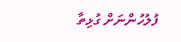ފުލުހުންނަށް ގުޅިތާ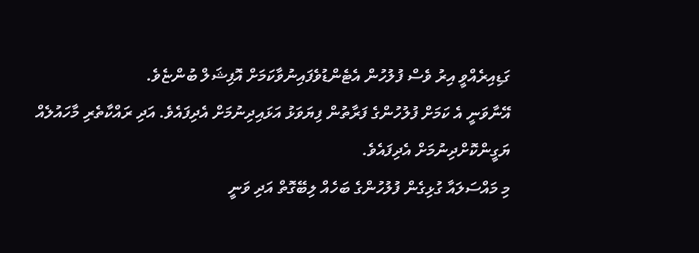ގަޑިއިރެއްވީ އިރު ވެސް ފުލުހުން އެޓެންޑުވެފައިނުވާކަމަށް އޮފިޝަލް ބުންޏެވެ.
އޭނާވަނީ އެ ކަމަށް ފުލުހުންގެ ފަރާތުން ފިޔަވަޅު އަޅައިދިނުމަށް އެދިފައެވެ. އަދި ރައްކާތެރި މާހައުލެއް ޔަގީންކޮށްދިނުމަށް އެދިފައެވެ.
މި މައްސަލައާ ގުޅިގެން ފުލުހުންގެ ބަހެއް ލިބޭގޮތް އަދި ވަނީ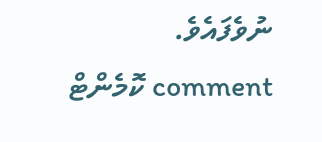ނުވެފައެވެ.
comment ކޮމެންޓް